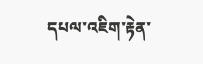དཔལ་འཇིག་རྟེན་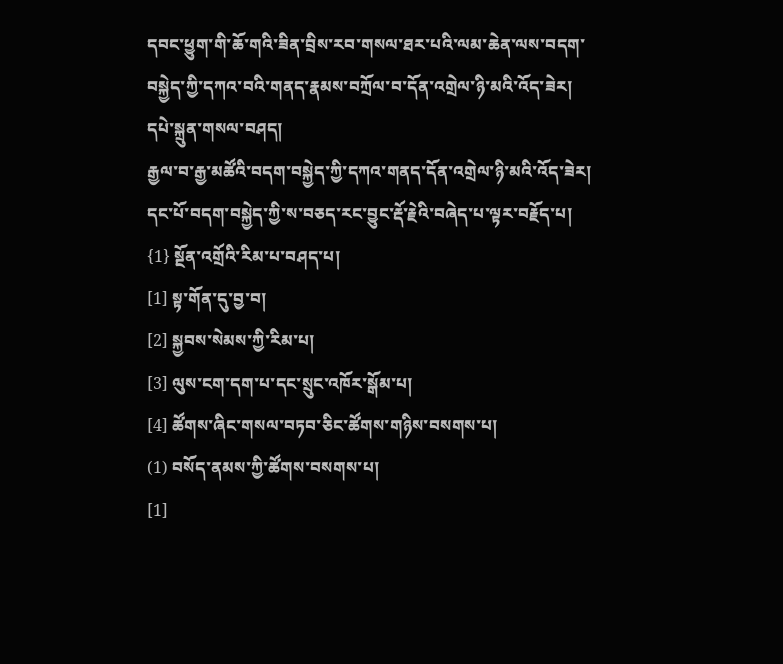དབང་ཕྱུག་གི་ཆོ་གའི་ཟིན་བྲིས་རབ་གསལ་ཐར་པའི་ལམ་ཆེན་ལས་བདག་བསྐྱེད་ཀྱི་དཀའ་བའི་གནད་རྣམས་བཀྲོལ་བ་དོན་འགྲེལ་ཉི་མའི་འོད་ཟེར།
དཔེ་སྐྲུན་གསལ་བཤད།
རྒྱལ་བ་རྒྱ་མཚོའི་བདག་བསྐྱེད་ཀྱི་དཀའ་གནད་དོན་འགྲེལ་ཉི་མའི་འོད་ཟེར།
དང་པོ་བདག་བསྐྱེད་ཀྱི་ས་བཅད་རང་བྱུང་རྡོ་རྗེའི་བཞེད་པ་ལྟར་བརྗོད་པ།
{1} སྔོན་འགྲོའི་རིམ་པ་བཤད་པ།
[1] སྟ་གོན་དུ་བྱ་བ།
[2] སྐྱབས་སེམས་ཀྱི་རིམ་པ།
[3] ལུས་ངག་དག་པ་དང་སྲུང་འཁོར་སྒོམ་པ།
[4] ཚོགས་ཞིང་གསལ་བཏབ་ཅིང་ཚོགས་གཉིས་བསགས་པ།
(1) བསོད་ནམས་ཀྱི་ཚོགས་བསགས་པ།
[1]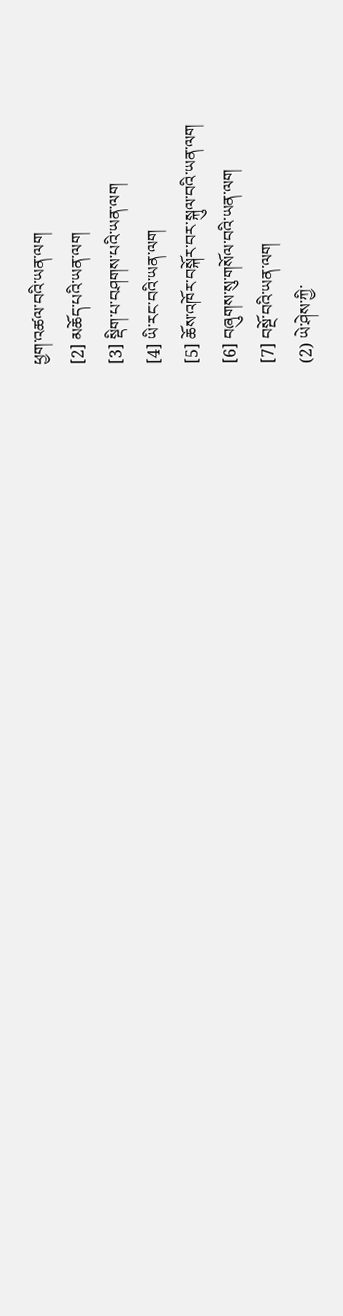ཕྱག་འཚལ་བའི་ཡན་ལག
[2] མཆོད་པའི་ཡན་ལག
[3] སྡིག་པ་བཤགས་པའི་ཡན་ལག
[4] ཡི་རང་བའི་ཡན་ལག
[5] ཆོས་འཁོར་བསྐོར་བར་སྐུལ་བའི་ཡན་ལག
[6] བཞུགས་སུ་གསོལ་བའི་ཡན་ལག
[7] བསྔོ་བའི་ཡན་ལག
(2) ཡེ་ཤེས་ཀྱི་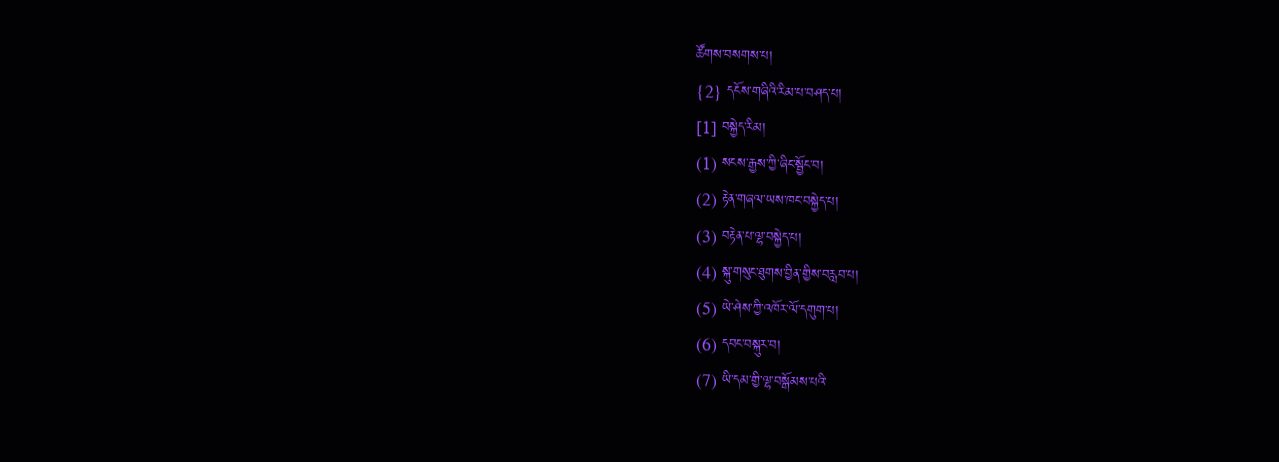ཚོགས་བསགས་པ།
{2} དངོས་གཞིའི་རིམ་པ་བཤད་པ།
[1] བསྐྱེད་རིམ།
(1) སངས་རྒྱས་ཀྱི་ཞིང་སྦྱོང་བ།
(2) རྟེན་གཞལ་ཡས་ཁང་བསྐྱེད་པ།
(3) བརྟེན་པ་ལྷ་བསྐྱེད་པ།
(4) སྐུ་གསུང་ཐུགས་བྱིན་གྱིས་བརླབ་པ།
(5) ཡེ་ཤེས་ཀྱི་འཁོར་ལོ་དགུག་པ།
(6) དབང་བསྐུར་བ།
(7) ཡི་དམ་གྱི་ལྷ་བསྒོམས་པའི་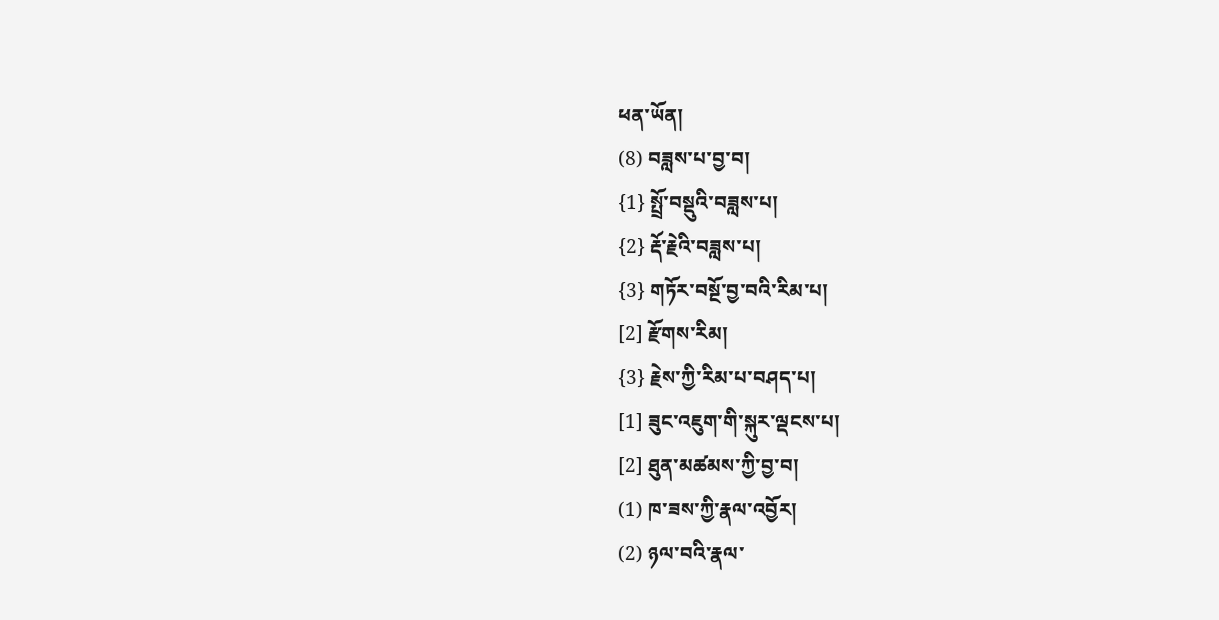ཕན་ཡོན།
(8) བཟླས་པ་བྱ་བ།
{1} སྤྲོ་བསྡུའི་བཟླས་པ།
{2} རྡོ་རྗེའི་བཟླས་པ།
{3} གཏོར་བསྔོ་བྱ་བའི་རིམ་པ།
[2] རྫོགས་རིམ།
{3} རྗེས་ཀྱི་རིམ་པ་བཤད་པ།
[1] ཟུང་འཇུག་གི་སྐུར་ལྡངས་པ།
[2] ཐུན་མཚམས་ཀྱི་བྱ་བ།
(1) ཁ་ཟས་ཀྱི་རྣལ་འབྱོར།
(2) ཉལ་བའི་རྣལ་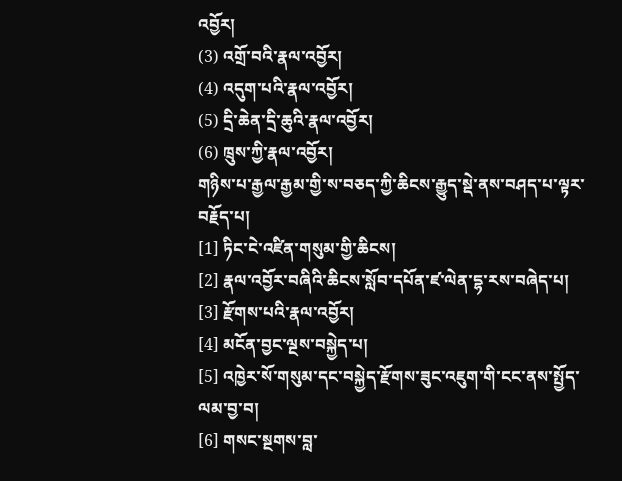འབྱོར།
(3) འགྲོ་བའི་རྣལ་འབྱོར།
(4) འདུག་པའི་རྣལ་འབྱོར།
(5) དྲི་ཆེན་དྲི་ཆུའི་རྣལ་འབྱོར།
(6) ཁྲུས་ཀྱི་རྣལ་འབྱོར།
གཉིས་པ་རྒྱལ་རྒྱམ་གྱི་ས་བཅད་ཀྱི་ཆིངས་རྒྱུད་སྡེ་ནས་བཤད་པ་ལྟར་བརྗོད་པ།
[1] ཏིང་ངེ་འཛིན་གསུམ་གྱི་ཆིངས།
[2] རྣལ་འབྱོར་བཞིའི་ཆིངས་སློབ་དཔོན་ཛ་ལེན་དྷ་རས་བཞེད་པ།
[3] རྫོགས་པའི་རྣལ་འབྱོར།
[4] མངོན་བྱང་ལྔས་བསྐྱེད་པ།
[5] འཁྱེར་སོ་གསུམ་དང་བསྐྱེད་རྫོགས་ཟུང་འཇུག་གི་ངང་ནས་སྤྱོད་ལམ་བྱ་བ།
[6] གསང་སྔགས་བླ་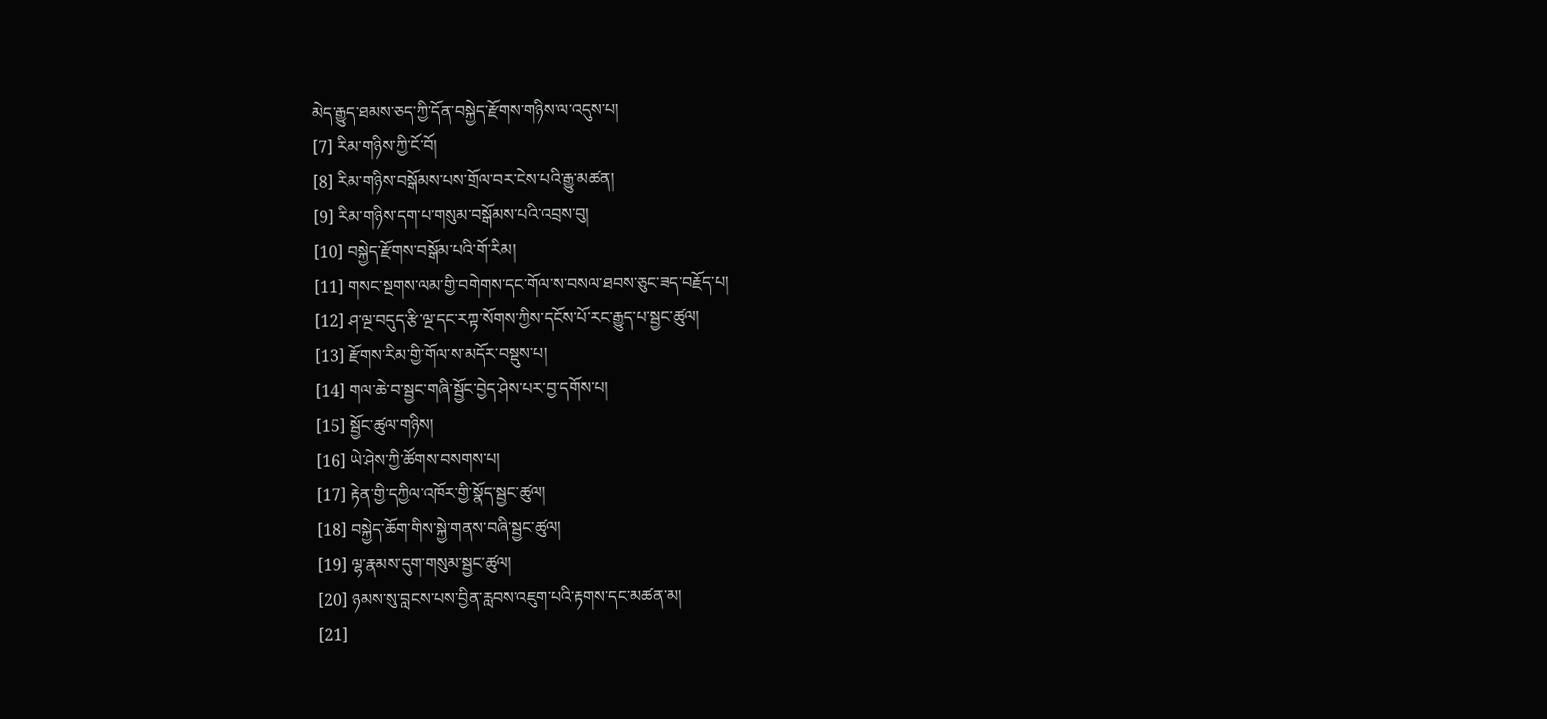མེད་རྒྱུད་ཐམས་ཅད་ཀྱི་དོན་བསྐྱེད་རྫོགས་གཉིས་ལ་འདུས་པ།
[7] རིམ་གཉིས་ཀྱི་ངོ་བོ།
[8] རིམ་གཉིས་བསྒོམས་པས་གྲོལ་བར་ངེས་པའི་རྒྱུ་མཚན།
[9] རིམ་གཉིས་དག་པ་གསུམ་བསྒོམས་པའི་འབྲས་བུ།
[10] བསྐྱེད་རྫོགས་བསྒོམ་པའི་གོ་རིམ།
[11] གསང་སྔགས་ལམ་གྱི་བགེགས་དང་གོལ་ས་བསལ་ཐབས་ཅུང་ཟད་བརྗོད་པ།
[12] ཤ་ལྔ་བདུད་རྩི་ལྔ་དང་རཀྟ་སོགས་ཀྱིས་དངོས་པོ་རང་རྒྱུད་པ་སྦྱང་ཚུལ།
[13] རྫོགས་རིམ་གྱི་གོལ་ས་མདོར་བསྡུས་པ།
[14] གལ་ཆེ་བ་སྦྱང་གཞི་སྦྱོང་བྱེད་ཤེས་པར་བྱ་དགོས་པ།
[15] སྦྱོང་ཚུལ་གཉིས།
[16] ཡེ་ཤེས་ཀྱི་ཚོགས་བསགས་པ།
[17] རྟེན་གྱི་དཀྱིལ་འཁོར་གྱི་སྣོད་སྦྱང་ཚུལ།
[18] བསྐྱེད་ཆོག་གིས་སྐྱེ་གནས་བཞི་སྦྱང་ཚུལ།
[19] ལྷ་རྣམས་དུག་གསུམ་སྦྱང་ཚུལ།
[20] ཉམས་སུ་བླངས་པས་བྱིན་རླབས་འཇུག་པའི་རྟགས་དང་མཚན་མ།
[21]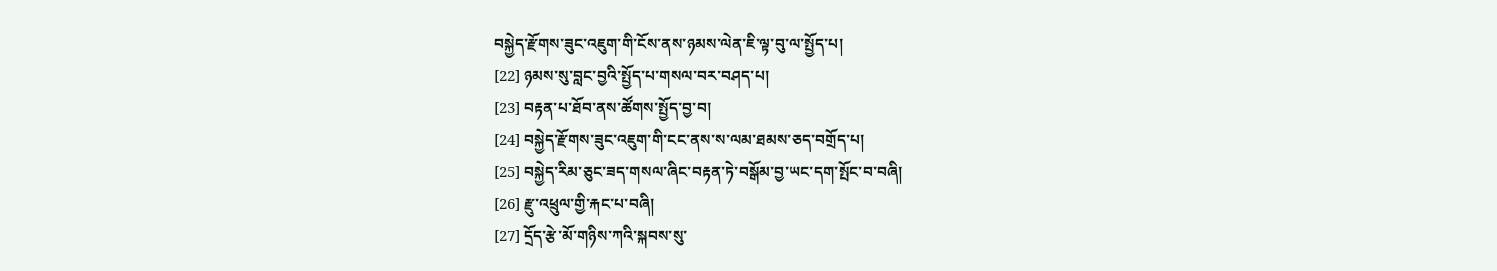བསྐྱེད་རྫོགས་ཟུང་འཇུག་གི་ངོས་ནས་ཉམས་ལེན་ཇི་ལྟ་བུ་ལ་སྤྱོད་པ།
[22] ཉམས་སུ་བླང་བྱའི་སྤྱོད་པ་གསལ་བར་བཤད་པ།
[23] བརྟན་པ་ཐོབ་ནས་ཚོགས་སྤྱོད་བྱ་བ།
[24] བསྐྱེད་རྫོགས་ཟུང་འཇུག་གི་ངང་ནས་ས་ལམ་ཐམས་ཅད་བགྲོད་པ།
[25] བསྐྱེད་རིམ་ཅུང་ཟད་གསལ་ཞིང་བརྟན་ཏེ་བསྒོམ་བྱ་ཡང་དག་སྤོང་བ་བཞི།
[26] རྫུ་འཕྲུལ་གྱི་རྐང་པ་བཞི།
[27] དྲོད་རྩེ་མོ་གཉིས་ཀའི་སྐབས་སུ་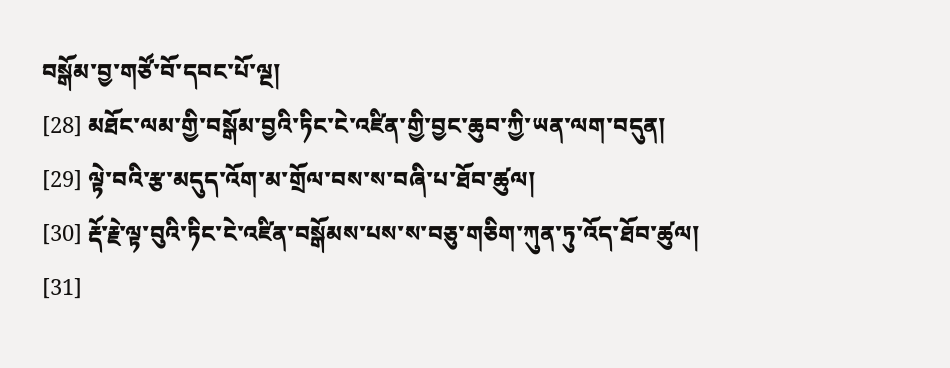བསྒོམ་བྱ་གཙོ་བོ་དབང་པོ་ལྔ།
[28] མཐོང་ལམ་གྱི་བསྒོམ་བྱའི་ཏིང་ངེ་འཛིན་གྱི་བྱང་ཆུབ་ཀྱི་ཡན་ལག་བདུན།
[29] ལྟེ་བའི་རྩ་མདུད་འོག་མ་གྲོལ་བས་ས་བཞི་པ་ཐོབ་ཚུལ།
[30] རྡོ་རྗེ་ལྟ་བུའི་ཏིང་ངེ་འཛིན་བསྒོམས་པས་ས་བཅུ་གཅིག་ཀུན་ཏུ་འོད་ཐོབ་ཚུལ།
[31]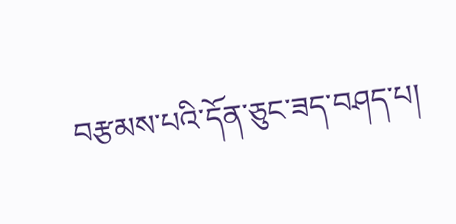བརྩམས་པའི་དོན་ཅུང་ཟད་བཤད་པ།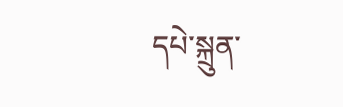དཔེ་སྐྲུན་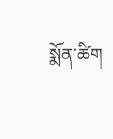སྨོན་ཚིག